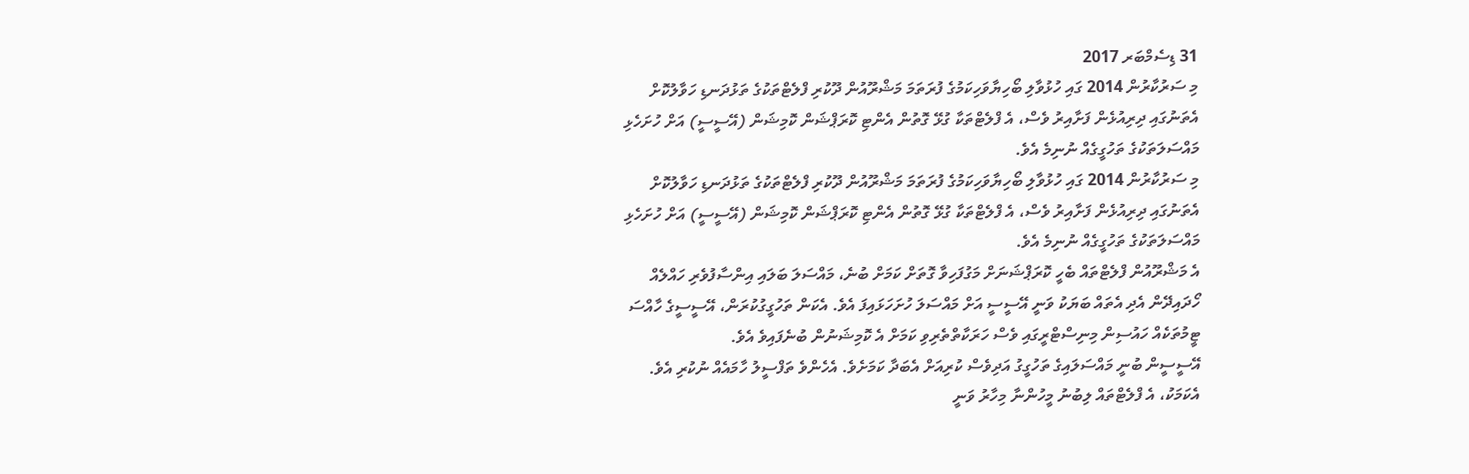31 ޑިސެމްބަރ 2017
މި ސަރުކާރުން 2014 ގައި ހުޅުވާލި ބޯހިޔާވަހިކަމުގެ ފުރަތަމަ މަޝްރޫއުން ދޫކުރި ފްލެޓްތަކުގެ ތަޅުދަނޑި ހަވާލުކޮށް އެތަނުގައި ދިރިއުޅެން ފަށާއިރު ވެސް، އެ ފްލެޓްތަކާ ގުޅޭ ގޮތުން އެންޓި ކޮރަޕްޝަން ކޮމިޝަން (އޭސީސީ) އަށް ހުށަހެޅި މައްސަލަތަކުގެ ތަހުގީގެއް ނުނިމެ އެވެ.
މި ސަރުކާރުން 2014 ގައި ހުޅުވާލި ބޯހިޔާވަހިކަމުގެ ފުރަތަމަ މަޝްރޫއުން ދޫކުރި ފްލެޓްތަކުގެ ތަޅުދަނޑި ހަވާލުކޮށް އެތަނުގައި ދިރިއުޅެން ފަށާއިރު ވެސް، އެ ފްލެޓްތަކާ ގުޅޭ ގޮތުން އެންޓި ކޮރަޕްޝަން ކޮމިޝަން (އޭސީސީ) އަށް ހުށަހެޅި މައްސަލަތަކުގެ ތަހުގީގެއް ނުނިމެ އެވެ.
އެ މަޝްރޫއުން ފްލެޓްތައް ބެހީ ކޮރަޕްޝަނަށް މަގުފަހިވާ ގޮތަށް ކަމަށް ބުނެ، މައްސަލަ ބަލައި އިންސާފުވެރި ހައްލެއް ހޯދައިދޭން އެދި އެތައް ބަޔަކު ވަނީ އޭސީސީ އަށް މައްސަލަ ހުށަހަޅައިފަ އެވެ. އެކަން ތަހުގީގުކުރަން، އޭސީސީގެ ހާއްސަ ޓީމުތަކެއް ހައުސިން މިނިސްޓްރީގައި ވެސް ހަރަކާތްތެރިވި ކަމަށް އެ ކޮމިޝަނުން ބުނެފައިވެ އެވެ.
އޭސީސީން ބުނީ މައްސަލައިގެ ތަހުގީގު އަދިވެސް ކުރިއަށް އެބަދާ ކަމަށެވެ. އެހެންވެ ތަފްސީލު ހާމައެއް ނުކުރި އެވެ.
އެކަމަކު، އެ ފްލެޓްތައް ލިބުނު މީހުންނާ މިހާރު ވަނީ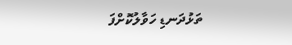ތަޅުދަނޑި ހަވާލުކޮށްފަ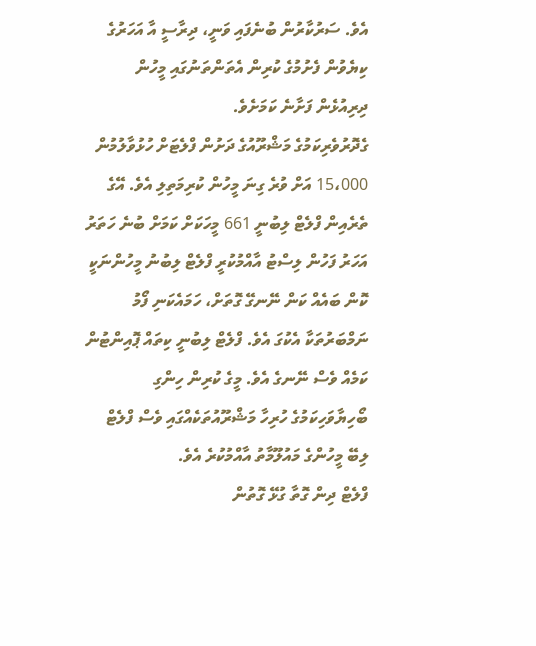އެވެ. ސަރުކާރުން ބުނެފައި ވަނީ، ދިރާސީ އާ އަހަރުގެ ކިޔެވުން ފެށުމުގެ ކުރިން އެތަންތަނުގައި މީހުން ދިރިއުޅެން ފަށާނެ ކަމަށެވެ.
ގެދޮރުވެރިކަމުގެ މަޝްރޫއުގެ ދަށުން ފްލެޓަށް ހުޅުވާލުމުން 15،000 އަށް ވުރެ ގިނަ މީހުން ކުރިމަތިލި އެވެ. އޭގެ ތެރެއިން ފްލެޓް ލިބުނީ 661 މީހަކަށް ކަމަށް ބުނެ ހަތަރު އަހަރު ފަހުން ލިސްޓު އާއްމުކުރީ ފްލެޓް ލިބުނު މީހުންނަކީ ކޮން ބައެއް ކަން ނޭނގޭ ގޮތަށް، ހަމައެކަނި ފޯމު ނަމްބަރުތަކާ އެކުގަ އެވެ. ފްލެޓް ލިބުނީ ކިތައް ޕޮއިންޓުން ކަމެއް ވެސް ނޭނގެ އެވެ. މީގެ ކުރިން ހިންގި ބޯހިޔާވަހިކަމުގެ ހުރިހާ މަޝްރޫއުތަކެއްގައި ވެސް ފްލެޓް ލިބޭ މީހުންގެ މައުލޫމާތު އާއްމުކުރެ އެވެ.
ފްލެޓް ދިން ގޮތާ ގުޅޭ ގޮތުން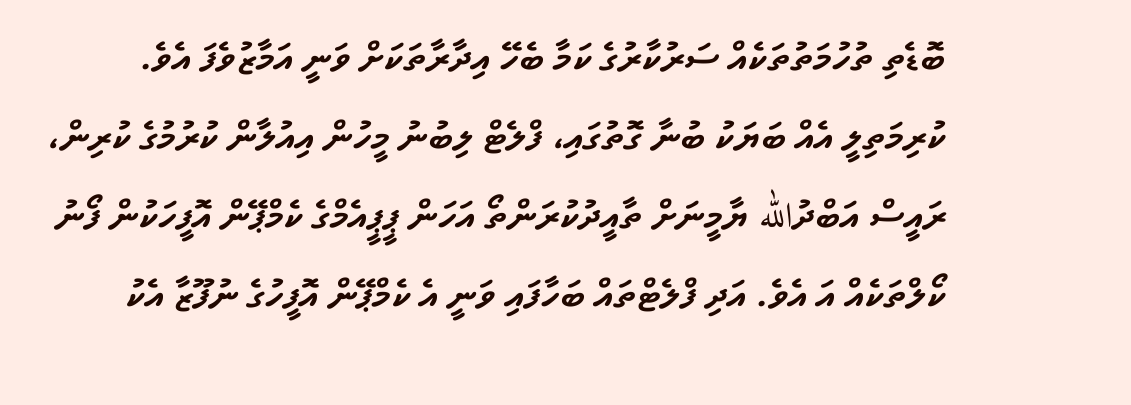ބޮޑެތި ތުހުމަތުތަކެއް ސަރުކާރުގެ ކަމާ ބެހޭ އިދާރާތަކަށް ވަނީ އަމާޒުވެފަ އެވެ. ކުރިމަތިލީ އެއް ބަޔަކު ބުނާ ގޮތުގައި، ފްލެޓް ލިބުނު މީހުން އިއުލާން ކުރުމުގެ ކުރިން، ރައީސް އަބްދުالله ޔާމީނަށް ތާއީދުކުރަންތޯ އަހަން ޕީޕީއެމްގެ ކެމްޕޭން އޮފީހަކުން ފޯނު ކޯލްތަކެއް އަ އެވެ. އަދި ފްލެޓްތައް ބަހާފައި ވަނީ އެ ކެމްޕޭން އޮފީހުގެ ނުފޫޒާ އެކު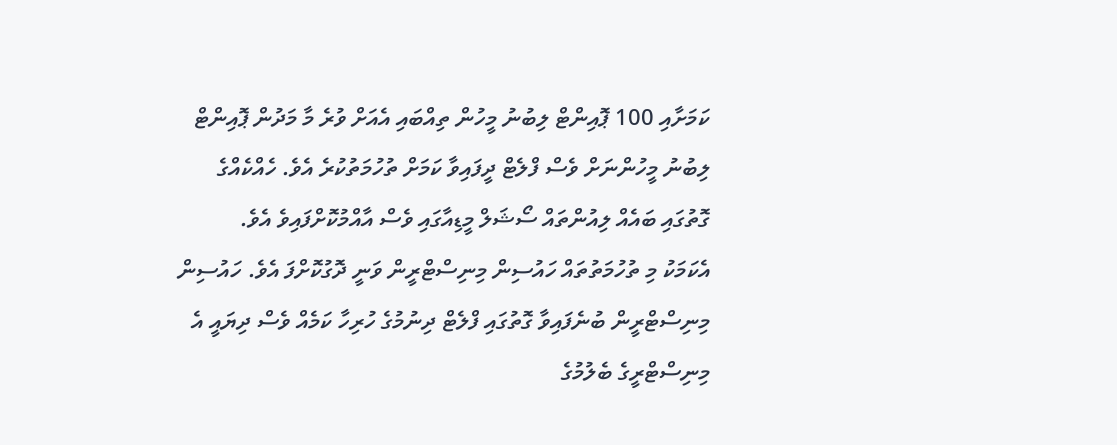ކަމަށާއި 100 ޕޮއިންޓް ލިބުނު މީހުން ތިއްބައި އެއަށް ވުރެ މާ މަދުން ޕޮއިންޓް ލިބުނު މީހުންނަށް ވެސް ފްލެޓް ދީފައިވާ ކަމަށް ތުހުމަތުކުރެ އެވެ. ހެއްކެއްގެ ގޮތުގައި ބައެއް ލިއުންތައް ސޯޝަލް މީޑިއާގައި ވެސް އާއްމުކޮށްފައިވެ އެވެ.
އެކަމަކު މި ތުހުމަތުތައް ހައުސިން މިނިސްޓްރީން ވަނީ ދޮގުކޮށްފަ އެވެ. ހައުސިން މިނިސްޓްރީން ބުނެފައިވާ ގޮތުގައި ފްލެޓް ދިނުމުގެ ހުރިހާ ކަމެއް ވެސް ދިޔައީ އެ މިނިސްޓްރީގެ ބެލުމުގެ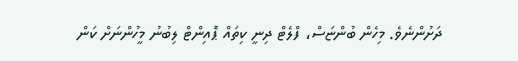ދަށުންނެވެ. މިހެން ބުންޏަސް، ފްލެޓް ދިނީ ކިތައް ޕޮއިންޓް ލިބުނު މީހުންނަށް ކަން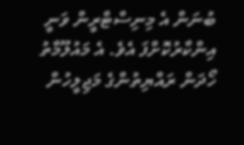ބުނަން އެ މިނިސްޓްރީން ވަނީ އިންކާރުކޮށްފަ އެވެ. އެ މައުލޫމާތު ހޯދަން ރައްޔިތުންގެ މަޖިލީހުން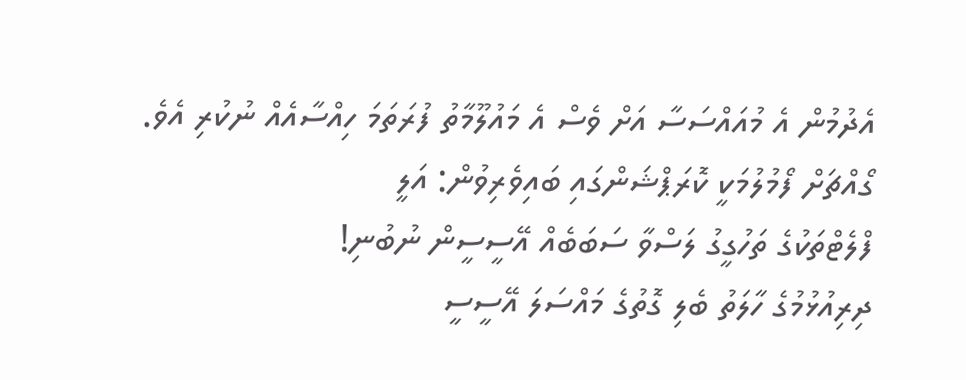އެދުމުން އެ މުއައްސަސާ އަށް ވެސް އެ މައުލޫމާތު ފުރަތަމަ ހިއްސާއެއް ނުކުރި އެވެ.
ގޯއްޗަށް ފޯމުލުމަކީ ކޮރަޕްޝަންގައި ބައިވެރިވުން: އަލީ
ފްލެޓްތަކުގެ ތަހުގީގު ލަސްވާ ސަބަބެއް އޭސީސީން ނުބުނި!
ދިރިއުޅުމުގެ ހާލަތު ބެލި ގޮތުގެ މައްސަލަ އޭސީސީ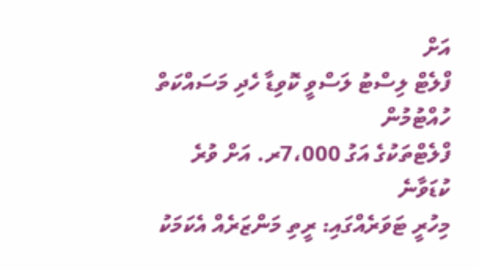އަށް
ފްލެޓް ލިސްޓު ލަސްވީ ކޮވިޑާ ހެދި މަސައްކަތް ހުއްޓުމުން
ފްލެޓްތަކުގެ އަގު 7،000ރ. އަށް ވުރެ ކުޑަވާނެ
މިހުރީ ޓަވަރެއްގައި: ރީތި މަންޒަރެއް އެކަމަކު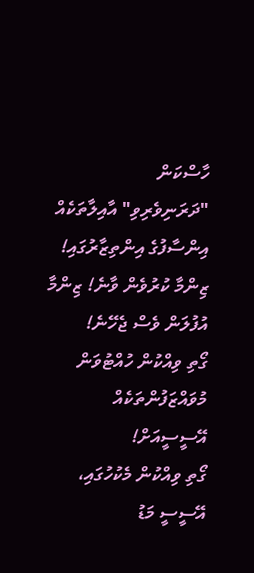ހާސްކަން
"ދަރަނިވެރިވި" އާއިލާތަކެއް އިންސާފުގެ އިންތިޒާރުގައި!
ޒިންމާ ކުރުވެން ވާނެ! ޒިންމާ އުފުލަން ވެސް ޖެހޭނެ!
ގޯތި ވިއްކުން ހުއްޓުވަން މުވައްޒަފުންތަކެއް އޭސީސީއަށް!
ގޯތި ވިއްކުން މެކުހުގައި، އޭސީސީ މަޑު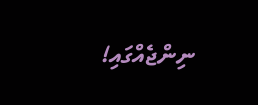ނިންޖެއްގައި!